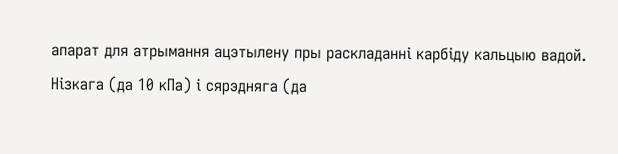апарат для атрымання ацэтылену пры раскладанні карбіду кальцыю вадой. Нізкага (да 10 кПа) і сярэдняга (да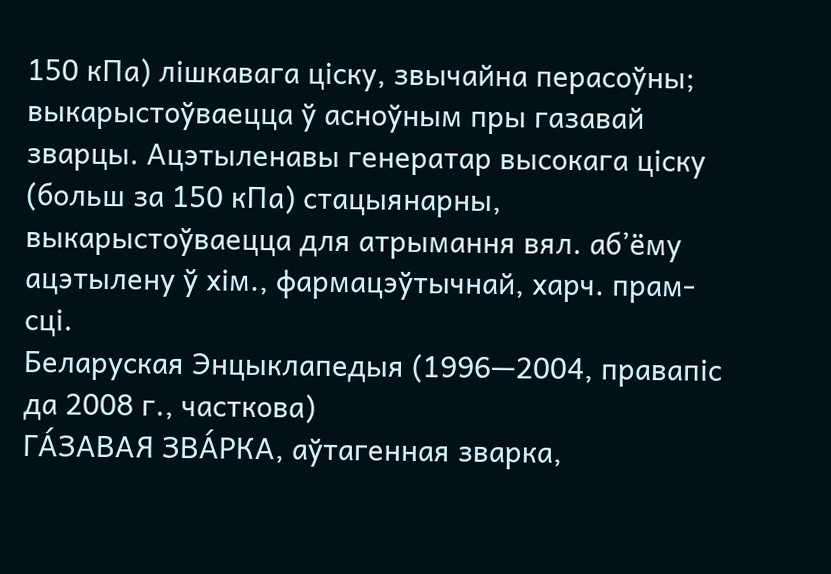150 кПа) лішкавага ціску, звычайна перасоўны; выкарыстоўваецца ў асноўным пры газавай зварцы. Ацэтыленавы генератар высокага ціску (больш за 150 кПа) стацыянарны, выкарыстоўваецца для атрымання вял. аб’ёму ацэтылену ў хім., фармацэўтычнай, харч. прам-сці.
Беларуская Энцыклапедыя (1996—2004, правапіс да 2008 г., часткова)
ГА́ЗАВАЯ ЗВА́РКА, аўтагенная зварка,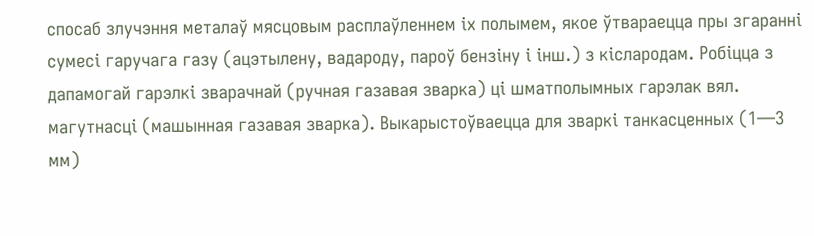спосаб злучэння металаў мясцовым расплаўленнем іх полымем, якое ўтвараецца пры згаранні сумесі гаручага газу (ацэтылену, вадароду, пароў бензіну і інш.) з кіслародам. Робіцца з дапамогай гарэлкі зварачнай (ручная газавая зварка) ці шматполымных гарэлак вял. магутнасці (машынная газавая зварка). Выкарыстоўваецца для зваркі танкасценных (1—3 мм)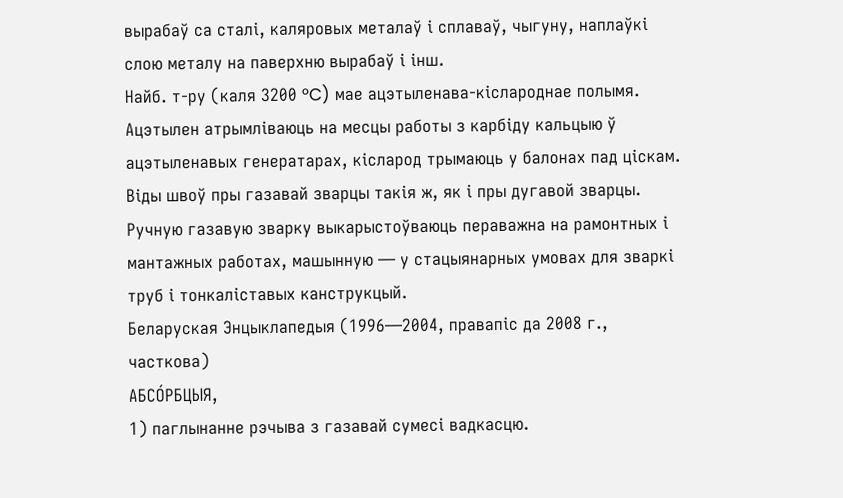вырабаў са сталі, каляровых металаў і сплаваў, чыгуну, наплаўкі слою металу на паверхню вырабаў і інш.
Найб. т-ру (каля 3200 °C) мае ацэтыленава-кіслароднае полымя. Ацэтылен атрымліваюць на месцы работы з карбіду кальцыю ў ацэтыленавых генератарах, кісларод трымаюць у балонах пад ціскам. Віды швоў пры газавай зварцы такія ж, як і пры дугавой зварцы. Ручную газавую зварку выкарыстоўваюць пераважна на рамонтных і мантажных работах, машынную — у стацыянарных умовах для зваркі труб і тонкаліставых канструкцый.
Беларуская Энцыклапедыя (1996—2004, правапіс да 2008 г., часткова)
АБСО́РБЦЫЯ,
1) паглынанне рэчыва з газавай сумесі вадкасцю.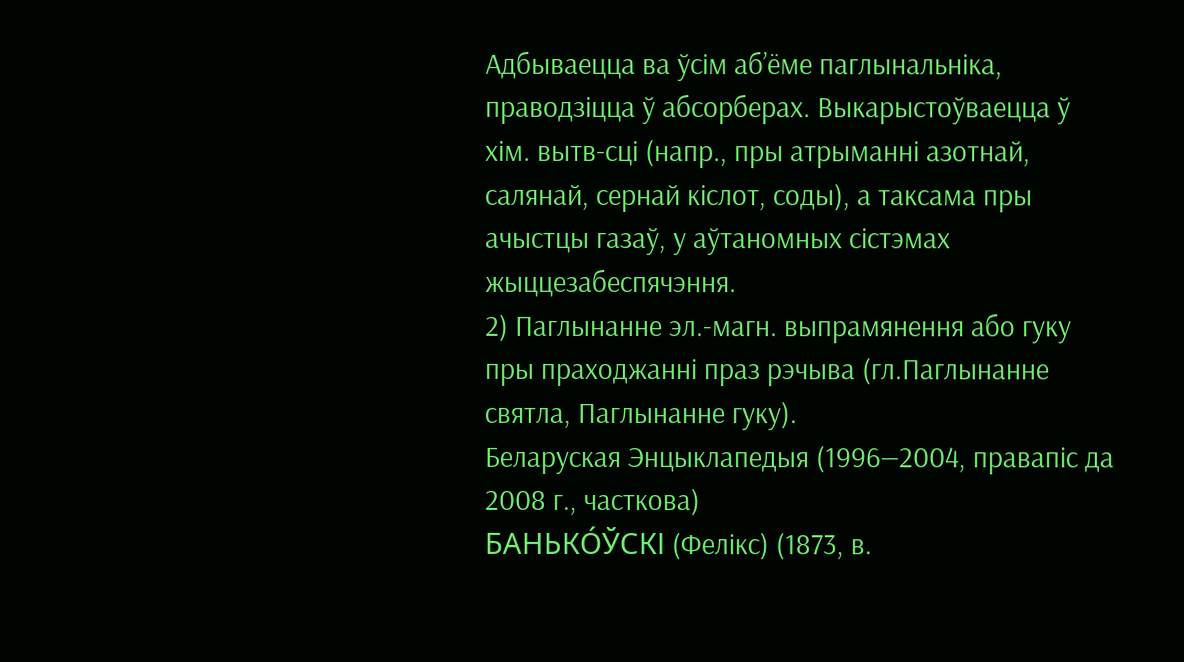Адбываецца ва ўсім аб’ёме паглынальніка, праводзіцца ў абсорберах. Выкарыстоўваецца ў хім. вытв-сці (напр., пры атрыманні азотнай, салянай, сернай кіслот, соды), а таксама пры ачыстцы газаў, у аўтаномных сістэмах жыццезабеспячэння.
2) Паглынанне эл.-магн. выпрамянення або гуку пры праходжанні праз рэчыва (гл.Паглынанне святла, Паглынанне гуку).
Беларуская Энцыклапедыя (1996—2004, правапіс да 2008 г., часткова)
БАНЬКО́ЎСКІ (Фелікс) (1873, в.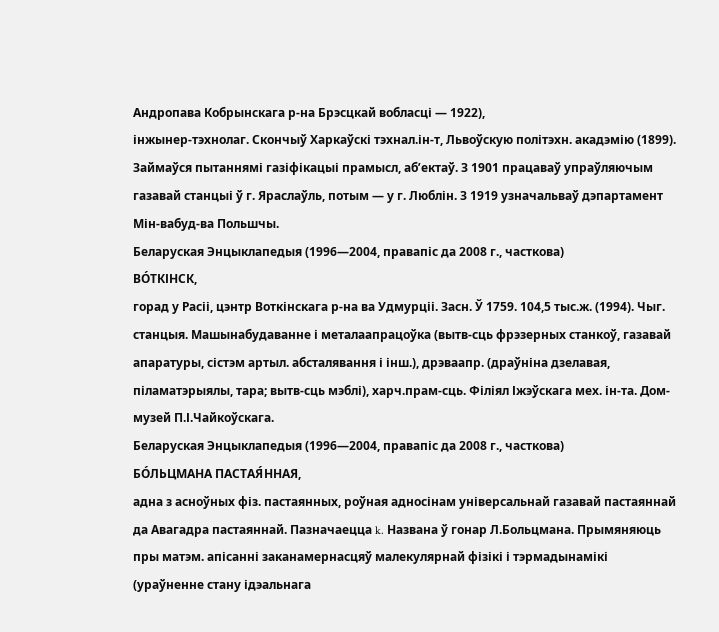Андропава Кобрынскага р-на Брэсцкай вобласці — 1922),
інжынер-тэхнолаг. Скончыў Харкаўскі тэхнал.ін-т, Львоўскую політэхн. акадэмію (1899). Займаўся пытаннямі газіфікацыі прамысл, аб’ектаў. З 1901 працаваў упраўляючым газавай станцыі ў г. Яраслаўль, потым — у г. Люблін. З 1919 узначальваў дэпартамент Мін-вабуд-ва Польшчы.
Беларуская Энцыклапедыя (1996—2004, правапіс да 2008 г., часткова)
ВО́ТКІНСК,
горад у Расіі, цэнтр Воткінскага р-на ва Удмурціі. Засн. Ў 1759. 104,5 тыс.ж. (1994). Чыг. станцыя. Машынабудаванне і металаапрацоўка (вытв-сць фрэзерных станкоў, газавай апаратуры, сістэм артыл. абсталявання і інш.), дрэваапр. (драўніна дзелавая, піламатэрыялы, тара; вытв-сць мэблі), харч.прам-сць. Філіял Іжэўскага мех. ін-та. Дом-музей П.І.Чайкоўскага.
Беларуская Энцыклапедыя (1996—2004, правапіс да 2008 г., часткова)
БО́ЛЬЦМАНА ПАСТАЯ́ННАЯ,
адна з асноўных фіз. пастаянных, роўная адносінам універсальнай газавай пастаяннай да Авагадра пастаяннай. Пазначаецца k. Названа ў гонар Л.Больцмана. Прымяняюць пры матэм. апісанні заканамернасцяў малекулярнай фізікі і тэрмадынамікі (ураўненне стану ідэальнага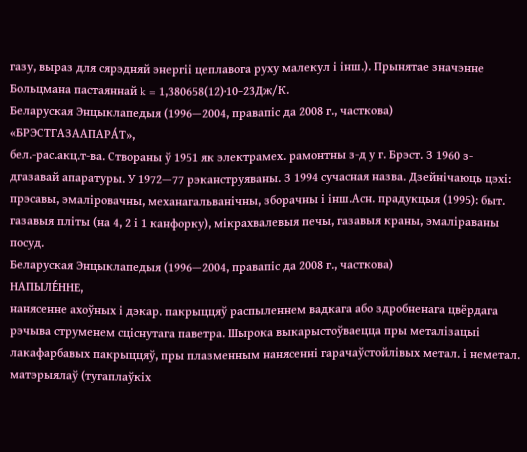газу, выраз для сярэдняй энергіі цеплавога руху малекул і інш.). Прынятае значэнне Больцмана пастаяннай k = 1,380658(12)∙10−23Дж/К.
Беларуская Энцыклапедыя (1996—2004, правапіс да 2008 г., часткова)
«БРЭСТГАЗААПАРА́Т»,
бел.-рас.акц.т-ва. Створаны ў 1951 як электрамех. рамонтны з-д у г. Брэст. З 1960 з-дгазавай апаратуры. У 1972—77 рэканструяваны. З 1994 сучасная назва. Дзейнічаюць цэхі: прэсавы, эмаліровачны, механагальванічны, зборачны і інш.Асн. прадукцыя (1995): быт. газавыя пліты (на 4, 2 і 1 канфорку), мікрахвалевыя печы, газавыя краны, эмаліраваны посуд.
Беларуская Энцыклапедыя (1996—2004, правапіс да 2008 г., часткова)
НАПЫЛЕ́ННЕ,
нанясенне ахоўных і дэкар. пакрыццяў распыленнем вадкага або здробненага цвёрдага рэчыва струменем сціснутага паветра. Шырока выкарыстоўваецца пры металізацыі лакафарбавых пакрыццяў, пры плазменным нанясенні гарачаўстойлівых метал. і неметал. матэрыялаў (тугаплаўкіх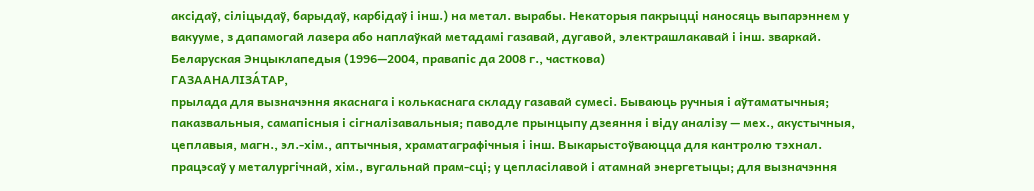аксідаў, сіліцыдаў, барыдаў, карбідаў і інш.) на метал. вырабы. Некаторыя пакрыцці наносяць выпарэннем у вакууме, з дапамогай лазера або наплаўкай метадамі газавай, дугавой, электрашлакавай і інш. зваркай.
Беларуская Энцыклапедыя (1996—2004, правапіс да 2008 г., часткова)
ГАЗААНАЛІЗА́ТАР,
прылада для вызначэння якаснага і колькаснага складу газавай сумесі. Бываюць ручныя і аўтаматычныя; паказвальныя, самапісныя і сігналізавальныя; паводле прынцыпу дзеяння і віду аналізу — мех., акустычныя, цеплавыя, магн., эл.-хім., аптычныя, храматаграфічныя і інш. Выкарыстоўваюцца для кантролю тэхнал. працэсаў у металургічнай, хім., вугальнай прам-сці; у цепласілавой і атамнай энергетыцы; для вызначэння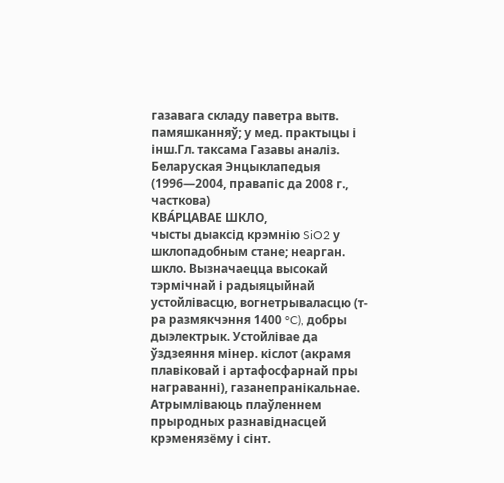газавага складу паветра вытв. памяшканняў; у мед. практыцы і інш.Гл. таксама Газавы аналіз.
Беларуская Энцыклапедыя (1996—2004, правапіс да 2008 г., часткова)
КВА́РЦАВАЕ ШКЛО,
чысты дыаксід крэмнію SiO2 у шклопадобным стане; неарган. шкло. Вызначаецца высокай тэрмічнай і радыяцыйнай устойлівасцю, вогнетрываласцю (т-ра размякчэння 1400 °C), добры дыэлектрык. Устойлівае да ўздзеяння мінер. кіслот (акрамя плавіковай і артафосфарнай пры награванні), газанепранікальнае. Атрымліваюць плаўленнем прыродных разнавіднасцей крэменязёму і сінт.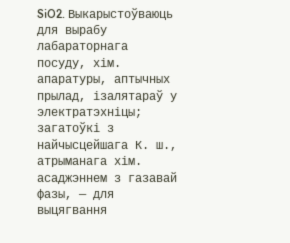SiO2. Выкарыстоўваюць для вырабу лабараторнага посуду, хім. апаратуры, аптычных прылад, ізалятараў у электратэхніцы; загатоўкі з найчысцейшага К. ш., атрыманага хім. асаджэннем з газавай фазы, — для выцягвання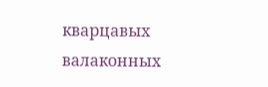кварцавых валаконных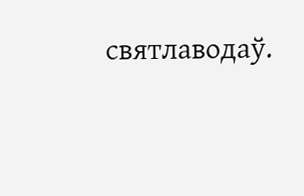святлаводаў.